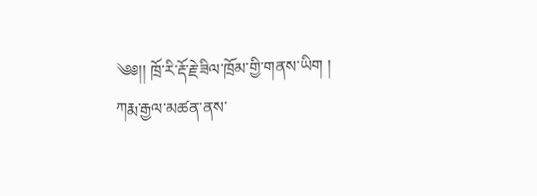༄༅།། ཁྲོ་རི་རྡོ་རྗེ་ཟིལ་ཁྲོམ་གྱི་གནས་ཡིག །
ཀརྨ་རྒྱལ་མཚན་ནས་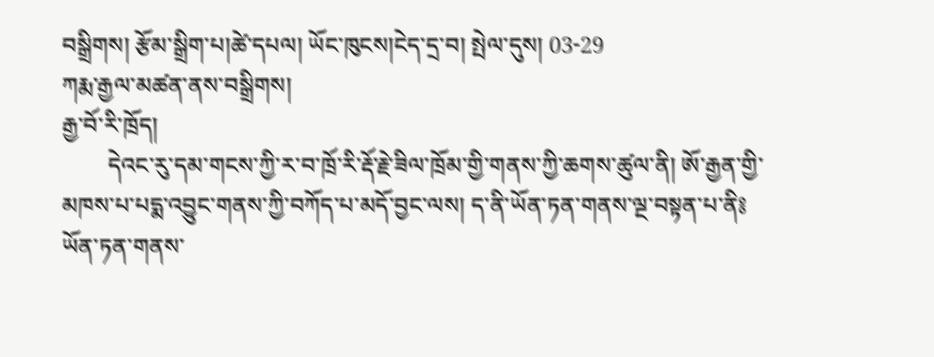བསྒྲིགས། རྩོམ་སྒྲིག་པ།ཚེ་དཔལ། ཡོང་ཁུངས།ངེད་དྲ་བ། སྤེལ་དུས། 03-29
ཀརྨ་རྒྱལ་མཚན་ནས་བསྒྲིགས།
རྒྱ་བོ་རི་ཁྲོད།
        དེའང་རུ་དམ་གངས་ཀྱི་ར་བ་ཁྲོ་རི་རྡོ་རྗེ་ཟིལ་ཁྲོམ་གྱི་གནས་ཀྱི་ཆགས་ཚུལ་ནི། ཨོ་རྒྱན་གྱི་མཁས་པ་པདྨ་འབྱུང་གནས་ཀྱི་བཀོད་པ་མདོ་བྱང་ལས། ད་ནི་ཡོན་ཏན་གནས་ལྔ་བསྟན་པ་ནི༔ ཡོན་ཏན་གནས་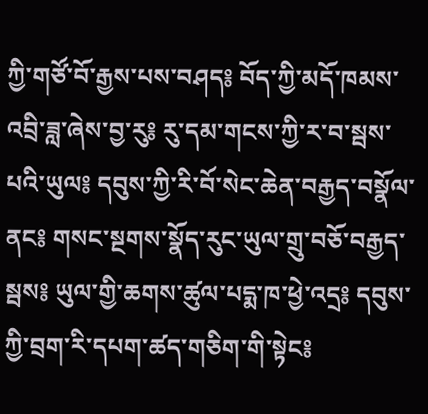ཀྱི་གཙོ་བོ་རྒྱས་པས་བཤད༔ བོད་ཀྱི་མདོ་ཁམས་འབྲི་ཟླ་ཞེས་བྱ་རུ༔ རུ་དམ་གངས་ཀྱི་ར་བ་སྦས་པའི་ཡུལ༔ དབུས་ཀྱི་རི་བོ་སེང་ཆེན་བརྒྱད་བསྣོལ་ནང༔ གསང་སྔགས་སྣོད་རུང་ཡུལ་གྲུ་བཅོ་བརྒྱད་སྦས༔ ཡུལ་གྱི་ཆགས་ཚུལ་པདྨ་ཁ་ཕྱེ་འདྲ༔ དབུས་ཀྱི་བྲག་རི་དཔག་ཚད་གཅིག་གི་སྟེང༔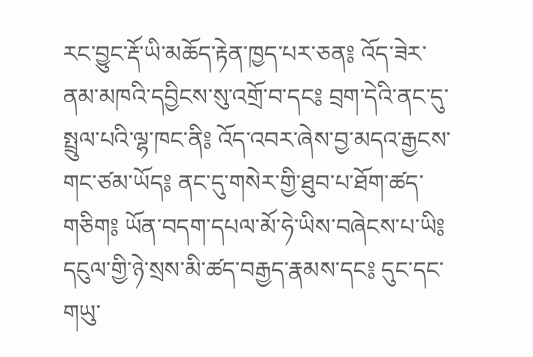རང་བྱུང་རྡོ་ཡི་མཆོད་རྟེན་ཁྱད་པར་ཅན༔ འོད་ཟེར་ནམ་མཁའི་དབྱིངས་སུ་འགྲོ་བ་དང༔ བྲག་དེའི་ནང་དུ་སྤྲུལ་པའི་ལྷ་ཁང་ནི༔ འོད་འབར་ཞེས་བྱ་མདའ་རྒྱངས་གང་ཙམ་ཡོད༔ ནང་དུ་གསེར་གྱི་ཐུབ་པ་ཐོག་ཚད་གཅིག༔ ཡོན་བདག་དཔལ་མོ་ཧེ་ཡིས་བཞེངས་པ་ཡི༔ དངུལ་གྱི་ཉེ་སྲས་མི་ཚད་བརྒྱད་རྣམས་དང༔ དུང་དང་གཡུ་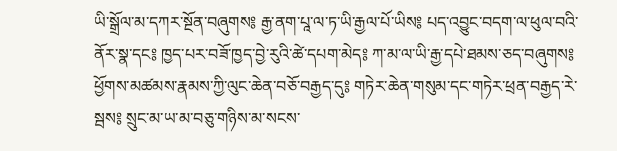ཡི་སྒྲོལ་མ་དཀར་སྔོན་བཞུགས༔ རྒྱ་ནག་པཱ་ལ་ཏ་ཡི་རྒྱལ་པོ་ཡིས༔ པད་འབྱུང་བདག་ལ་ཕུལ་བའི་ནོར་སྣ་དང༔ ཁྱད་པར་བཟོ་ཁྱད་བྱེ་རུའི་ཚེ་དཔག་མེད༔ ཀ་མ་ལ་ཡི་རྒྱ་དཔེ་ཐམས་ཅད་བཞུགས༔ ཕྱོགས་མཚམས་རྣམས་ཀྱི་ལུང་ཆེན་བཅོ་བརྒྱད་དུ༔ གཏེར་ཆེན་གསུམ་དང་གཏེར་ཕྲན་བརྒྱད་རེ་སྦས༔ སྲུང་མ་ཡ་མ་བཅུ་གཉིས་མ་སངས་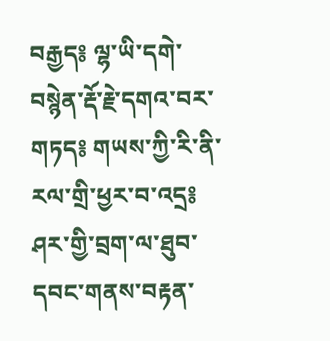བརྒྱད༔ ལྷ་ཡི་དགེ་བསྙེན་རྡོ་རྗེ་དགའ་བར་གཏད༔ གཡས་ཀྱི་རི་ནི་རལ་གྲི་ཕྱར་བ་འདྲ༔ ཤར་གྱི་བྲག་ལ་ཐུབ་དབང་གནས་བརྟན་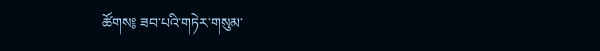ཚོགས༔ ཟབ་པའི་གཏེར་གསུམ་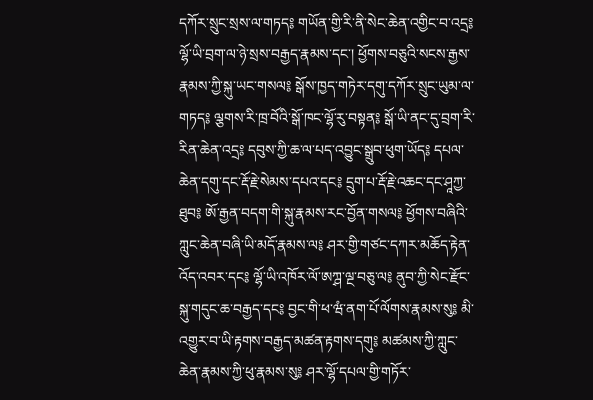དཀོར་སྲུང་སྲས་ལ་གཏད༔ གཡོན་གྱི་རི་ནི་སེང་ཆེན་འགྱིང་བ་འདྲ༔ ལྷོ་ཡི་བྲག་ལ་ཉེ་སྲས་བརྒྱད་རྣམས་དང་། ཕྱོགས་བཅུའི་སངས་རྒྱས་རྣམས་ཀྱི་སྐུ་ཡང་གསལ༔ སྒོས་ཁྱད་གཏེར་དགུ་དཀོར་སྲུང་ཡུམ་ལ་གཏད༔ ལྕགས་རི་ཁྲ་བོའི་སྒོ་ཁང་ལྷོ་རུ་བསྟན༔ སྒོ་ཡི་ནང་དུ་བྲག་རི་རིན་ཆེན་འདྲ༔ དབུས་ཀྱི་ཆ་ལ་པད་འབྱུང་སྒྲུབ་ཕུག་ཡོད༔ དཔལ་ཆེན་དགུ་དང་རྡོ་རྗེ་སེམས་དཔའ་དང༔ དྲུག་པ་རྡོ་རྗེ་འཆང་དང་ཤཱཀྱ་ཐུབ༔ ཨོ་རྒྱན་བདག་གི་སྐུ་རྣམས་རང་བྱོན་གསལ༔ ཕྱོགས་བཞིའི་ཀླུང་ཆེན་བཞི་ཡི་མདོ་རྣམས་ལ༔ ཤར་གྱི་གཙང་དཀར་མཆོད་རྟེན་འོད་འབར་དང༔ ལྷོ་ཡི་འཁོར་ལོ་ཨཀྴ་ལྔ་བཅུ་ལ༔ ནུབ་ཀྱི་སེང་རྫོང་སྐུ་གདུང་ཆ་བརྒྱད་དང༔ བྱང་གི་ཕ་ཝཾ་ནག་པོ་ལོགས་རྣམས་སུ༔ མི་འགྱུར་བ་ཡི་རྟགས་བརྒྱད་མཚན་རྟགས་དགུ༔ མཚམས་ཀྱི་ཀླུང་ཆེན་རྣམས་ཀྱི་ཕུ་རྣམས་སུ༔ ཤར་ལྷོ་དཔལ་གྱི་གཏོར་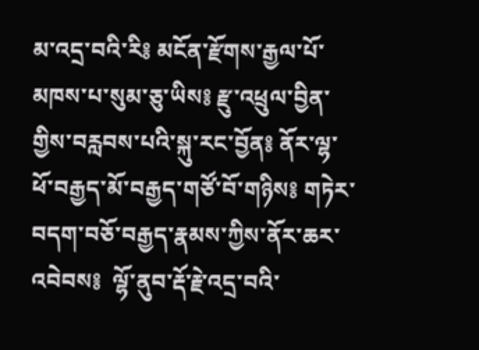མ་འདྲ་བའི་རི༔ མངོན་རྫོགས་རྒྱལ་པོ་མཁས་པ་སུམ་ཅུ་ཡིས༔ རྫུ་འཕྲུལ་བྱིན་གྱིས་བརླབས་པའི་སྐུ་རང་བྱོན༔ ནོར་ལྷ་ཕོ་བརྒྱད་མོ་བརྒྱད་གཙོ་བོ་གཉིས༔ གཏེར་བདག་བཅོ་བརྒྱད་རྣམས་ཀྱིས་ནོར་ཆར་འབེབས༔  ལྷོ་ནུབ་རྡོ་རྗེ་འདྲ་བའི་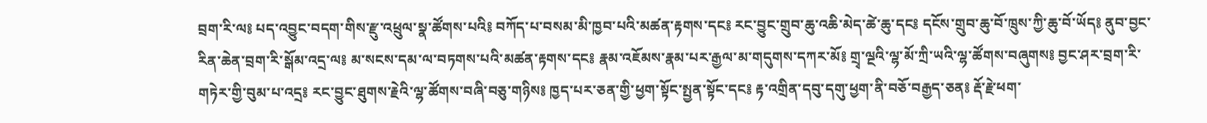བྲག་རི་ལ༔ པད་འབྱུང་བདག་གིས་རྫུ་འཕྲུལ་སྣ་ཚོགས་པའི༔ བཀོད་པ་བསམ་མི་ཁྱབ་པའི་མཚན་རྟགས་དང༔ རང་བྱུང་གྲུབ་ཆུ་འཆི་མེད་ཚེ་ཆུ་དང༔ དངོས་གྲུབ་ཆུ་བོ་ཁྲུས་ཀྱི་ཆུ་བོ་ཡོད༔ ནུབ་བྱང་རིན་ཆེན་བྲག་རི་སྒོམ་འདྲ་ལ༔ མ་སངས་དམ་ལ་བཏགས་པའི་མཚན་རྟགས་དང༔ རྣམ་འཇོམས་རྣམ་པར་རྒྱལ་མ་གདུགས་དཀར་མོ༔ གྲྭ་ལྔའི་ལྷ་མོ་ཀྲི་ཡའི་ལྷ་ཚོགས་བཞུགས༔ བྱང་ཤར་བྲག་རི་གཏེར་གྱི་བུམ་པ་འདྲ༔ རང་བྱུང་ཐུགས་རྗེའི་ལྷ་ཚོགས་བཞི་བཅུ་གཉིས༔ ཁྱད་པར་ཅན་གྱི་ཕྱག་སྟོང་སྤྱན་སྟོང་དང༔ རྟ་འགྲིན་དབུ་དགུ་ཕྱག་ནི་བཅོ་བརྒྱད་ཅན༔ རྡོ་རྗེ་ཕག་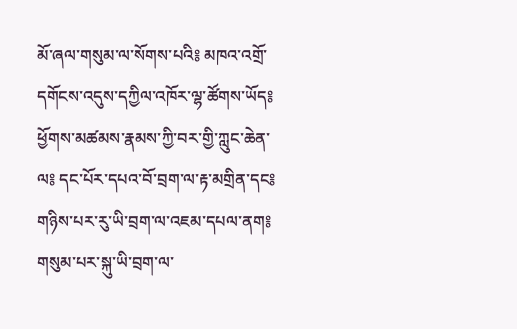མོ་ཞལ་གསུམ་ལ་སོགས་པའི༔ མཁའ་འགྲོ་དགོངས་འདུས་དཀྱིལ་འཁོར་ལྷ་ཚོགས་ཡོད༔ ཕྱོགས་མཚམས་རྣམས་ཀྱི་བར་གྱི་ཀླུང་ཆེན་ལ༔ དང་པོར་དཔའ་བོ་བྲག་ལ་རྟ་མགྲིན་དང༔ གཉིས་པར་རུ་ཡི་བྲག་ལ་འཇམ་དཔལ་ནག༔ གསུམ་པར་སྐུ་ཡི་བྲག་ལ་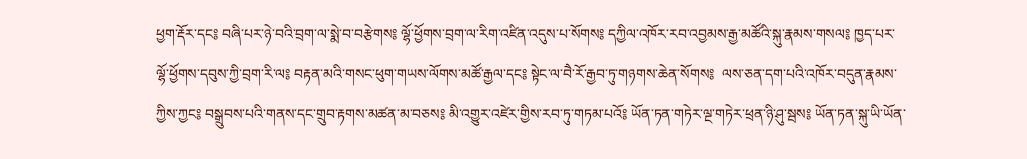ཕྱག་རྡོར་དང༔ བཞི་པར་ཉེ་བའི་བྲག་ལ་སྨེ་བ་བརྩེགས༔ ལྷོ་ཕྱོགས་བྲག་ལ་རིག་འཛིན་འདུས་པ་སོགས༔ དཀྱིལ་འཁོར་རབ་འབྱམས་རྒྱ་མཚོའི་སྐུ་རྣམས་གསལ༔ ཁྱད་པར་ལྷོ་ཕྱོགས་དབུས་ཀྱི་བྲག་རི་ལ༔ བརྟན་མའི་གསང་ཕུག་གཡས་ལོགས་མཚོ་རྒྱལ་དང༔ སྟེང་ལ་བཻ་རོ་རྒྱབ་ཏུ་གཉགས་ཆེན་སོགས༔  ལས་ཅན་དག་པའི་འཁོར་བདུན་རྣམས་ཀྱིས་ཀྱང༔ བསྒྲུབས་པའི་གནས་དང་གྲུབ་རྟགས་མཚན་མ་བཅས༔ མི་འགྱུར་འཛེར་གྱིས་རབ་ཏུ་གཏམ་པའོ༔ ཡོན་ཏན་གཏེར་ལྔ་གཏེར་ཕྲན་ཉི་ཤུ་སྦས༔ ཡོན་ཏན་སྐུ་ཡི་ཡོན་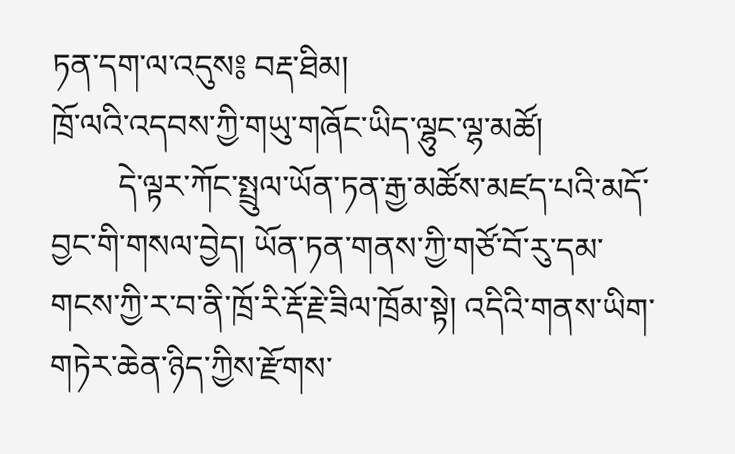ཏན་དག་ལ་འདུས༔ བརྡ་ཐིམ།
ཁྲོ་ལའི་འདབས་ཀྱི་གཡུ་གཞོང་ཡིད་ལྷུང་ལྷ་མཚོ།
        དེ་ལྟར་ཀོང་སྤྲུལ་ཡོན་ཏན་རྒྱ་མཚོས་མཛད་པའི་མདོ་བྱང་གི་གསལ་བྱེད། ཡོན་ཏན་གནས་ཀྱི་གཙོ་བོ་རུ་དམ་གངས་ཀྱི་ར་བ་ནི་ཁྲོ་རི་རྡོ་རྗེ་ཟིལ་ཁྲོམ་སྟེ། འདིའི་གནས་ཡིག་གཏེར་ཆེན་ཉིད་ཀྱིས་རྫོགས་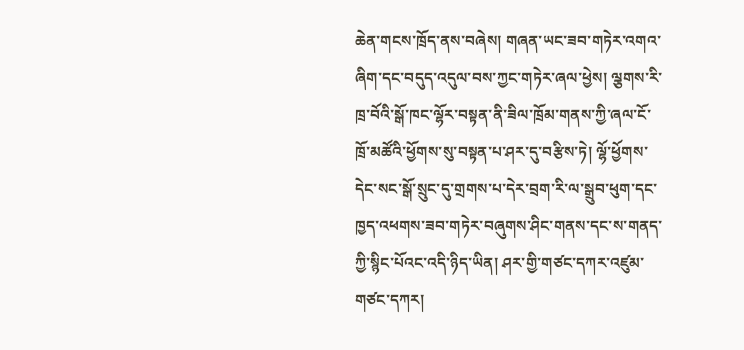ཆེན་གངས་ཁྲོད་ནས་བཞེས། གཞན་ཡང་ཟབ་གཏེར་འགའ་ཞིག་དང་བདུད་འདུལ་བས་ཀྱང་གཏེར་ཞལ་ཕྱེས། ལྕགས་རི་ཁྲ་བོའི་སྒོ་ཁང་ལྷོར་བསྟན་ནི་ཟིལ་ཁྲོམ་གནས་ཀྱི་ཞལ་ངོ་ཁྲོ་མཚོའི་ཕྱོགས་སུ་བསྟན་པ་ཤར་དུ་བརྩིས་ཏེ། ལྷོ་ཕྱོགས་དེང་སང་སྒོ་སྲུང་དུ་གྲགས་པ་དེར་བྲག་རི་ལ་སྒྲུབ་ཕུག་དང་ཁྱད་འཕགས་ཟབ་གཏེར་བཞུགས་ཤིང་གནས་དང་ས་གནད་ཀྱི་སྙིང་པོའང་འདི་ཉིད་ཡིན། ཤར་གྱི་གཙང་དཀར་འཛུམ་གཙང་དཀར།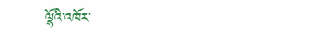ལྷོའི་འཁོར་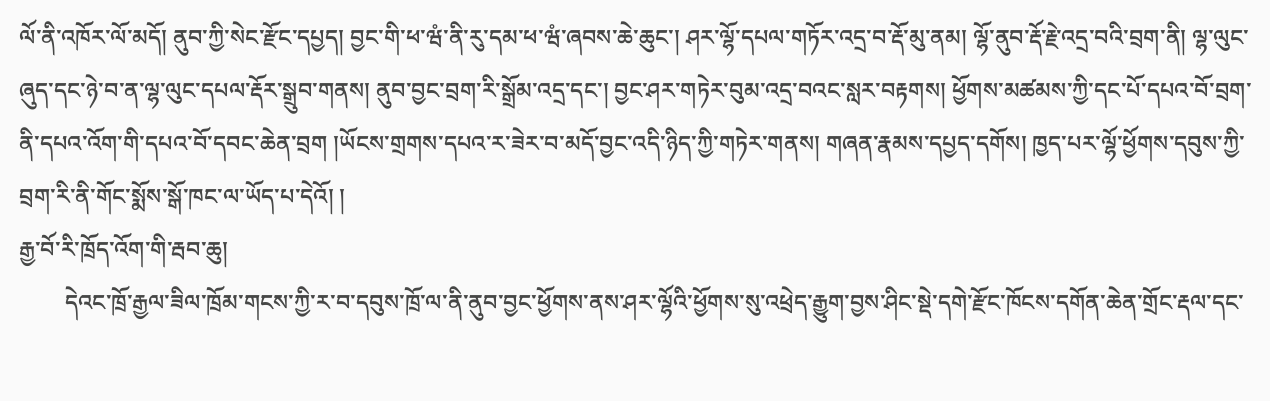ལོ་ནི་འཁོར་ལོ་མདོ། ནུབ་ཀྱི་སེང་རྫོང་དཔྱད། བྱང་གི་ཕ་ཝཾ་ནི་རུ་དམ་ཕ་ཝཾ་ཞབས་ཆེ་ཆུང་། ཤར་ལྷོ་དཔལ་གཏོར་འདྲ་བ་རྡོ་མུ་ནམ། ལྷོ་ནུབ་རྡོ་རྗེ་འདྲ་བའི་བྲག་ནི། ལྷ་ལུང་ཞུད་དང་ཉེ་བ་ན་ལྷ་ལུང་དཔལ་རྡོར་སྒྲུབ་གནས། ནུབ་བྱང་བྲག་རི་སྒྲོམ་འདྲ་དང་། བྱང་ཤར་གཏེར་བུམ་འདྲ་བའང་སླར་བརྟགས། ཕྱོགས་མཚམས་ཀྱི་དང་པོ་དཔའ་བོ་བྲག་ནི་དཔའ་འོག་གི་དཔའ་བོ་དབང་ཆེན་བྲག །ཡོངས་གྲགས་དཔའ་ར་ཟེར་བ་མདོ་བྱང་འདི་ཉིད་ཀྱི་གཏེར་གནས། གཞན་རྣམས་དཔྱད་དགོས། ཁྱད་པར་ལྷོ་ཕྱོགས་དབུས་ཀྱི་བྲག་རི་ནི་གོང་སྨོས་སྒོ་ཁང་ལ་ཡོད་པ་དེའོ། །
རྒྱ་བོ་རི་ཁྲོད་འོག་གི་རྦབ་ཆུ།
        དེའང་ཁྲོ་རྒྱལ་ཟིལ་ཁྲོམ་གངས་ཀྱི་ར་བ་དབུས་ཁྲོ་ལ་ནི་ནུབ་བྱང་ཕྱོགས་ནས་ཤར་ལྷོའི་ཕྱོགས་སུ་འཕྲེད་རྒྱུག་བྱས་ཤིང་སྡེ་དགེ་རྫོང་ཁོངས་དགོན་ཆེན་གྲོང་རྡལ་དང་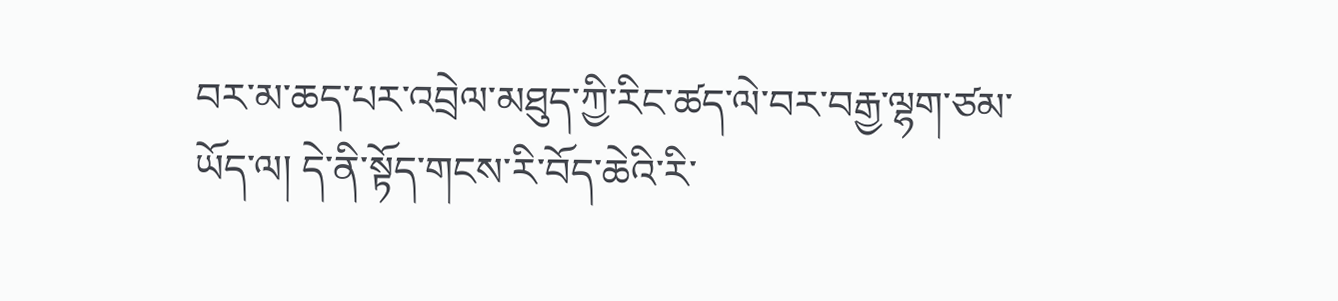བར་མ་ཆད་པར་འབྲེལ་མཐུད་ཀྱི་རིང་ཚད་ལེ་བར་བརྒྱ་ལྷག་ཙམ་ཡོད་ལ། དེ་ནི་སྟོད་གངས་རི་བོད་ཆེའི་རི་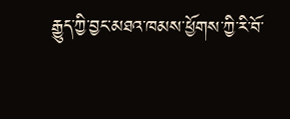རྒྱུད་ཀྱི་བྱང་མཐའ་ཁམས་ཕྱོགས་ཀྱི་རི་བོ་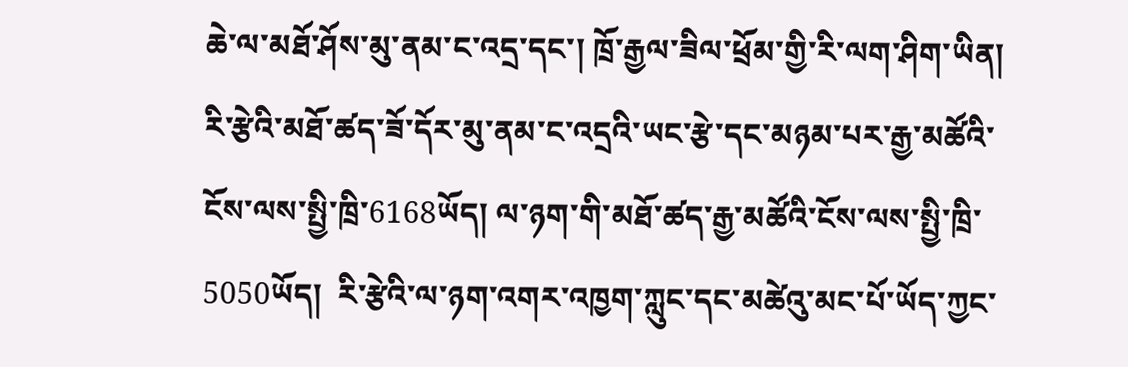ཆེ་ལ་མཐོ་ཤོས་མུ་ནམ་ང་འདྲ་དང་། ཁྲོ་རྒྱལ་ཟིལ་ཕྲོམ་གྱི་རི་ལག་ཤིག་ཡིན། རི་རྩེའི་མཐོ་ཚད་ཟོ་དོར་མུ་ནམ་ང་འདྲའི་ཡང་རྩེ་དང་མཉམ་པར་རྒྱ་མཚོའི་ངོས་ལས་སྤྱི་ཁྲི་6168ཡོད། ལ་ཉག་གི་མཐོ་ཚད་རྒྱ་མཚོའི་ངོས་ལས་སྤྱི་ཁྲི་5050ཡོད།  རི་རྩེའི་ལ་ཉག་འགར་འཁྱག་ཀླུང་དང་མཚེའུ་མང་པོ་ཡོད་ཀྱང་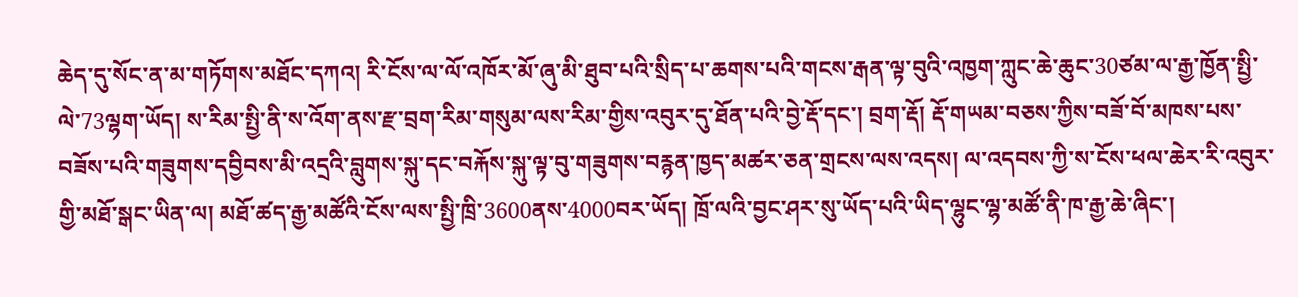ཆེད་དུ་སོང་ན་མ་གཏོགས་མཐོང་དཀའ། རི་ངོས་ལ་ལོ་འཁོར་མོ་ཞུ་མི་ཐུབ་པའི་སྲིད་པ་ཆགས་པའི་གངས་རྒན་ལྟ་བུའི་འཁྱག་ཀླུང་ཆེ་ཆུང་30ཙམ་ལ་རྒྱ་ཁྱོན་སྤྱི་ལེ་73ལྷག་ཡོད། ས་རིམ་སྤྱི་ནི་ས་འོག་ནས་རྫ་བྲག་རིམ་གསུམ་ལས་རིམ་གྱིས་འབུར་དུ་ཐོན་པའི་བྱེ་རྡོ་དང་། བྲག་རྡོ། རྡོ་གཡམ་བཅས་ཀྱིས་བཟོ་བོ་མཁས་པས་བཟོས་པའི་གཟུགས་དབྱིབས་མི་འདྲའི་བླུགས་སྐུ་དང་བརྐོས་སྐུ་ལྟ་བུ་གཟུགས་བརྙན་ཁྱད་མཚར་ཅན་གྲངས་ལས་འདས། ལ་འདབས་ཀྱི་ས་ངོས་ཕལ་ཆེར་རི་འབུར་གྱི་མཐོ་སྒང་ཡིན་ལ། མཐོ་ཚད་རྒྱ་མཚོའི་ངོས་ལས་སྤྱི་ཁྲི་3600ནས་4000བར་ཡོད། ཁྲོ་ལའི་བྱང་ཤར་སུ་ཡོད་པའི་ཡིད་ལྷུང་ལྷ་མཚོ་ནི་ཁ་རྒྱ་ཆེ་ཞིང་།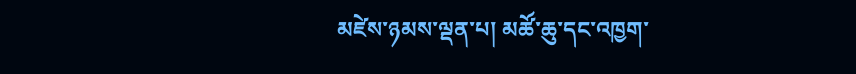མཛེས་ཉམས་ལྡན་པ། མཚོ་ཆུ་དང་འཁྱག་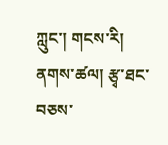ཀླུང་། གངས་རི། ནགས་ཚལ། རྩྭ་ཐང་བཅས་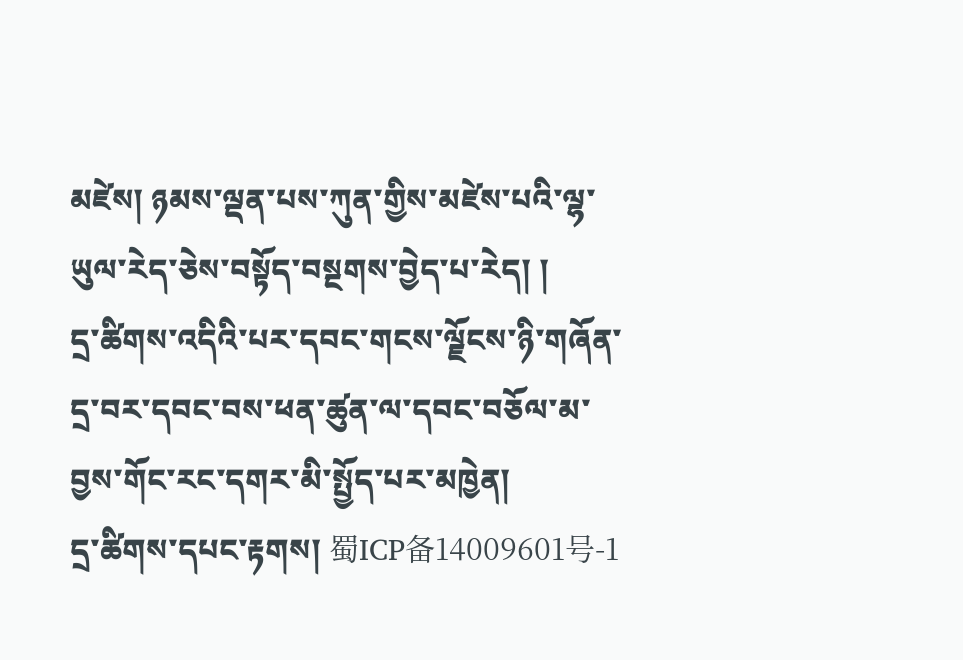མཛེས། ཉམས་ལྡན་པས་ཀུན་གྱིས་མཛེས་པའི་ལྷ་ཡུལ་རེད་ཅེས་བསྟོད་བསྔགས་བྱེད་པ་རེད། །
དྲ་ཚིགས་འདིའི་པར་དབང་གངས་ལྗོངས་ཉི་གཞོན་དྲ་བར་དབང་བས་ཕན་ཚུན་ལ་དབང་བཅོལ་མ་བྱས་གོང་རང་དགར་མི་སྤྱོད་པར་མཁྱེན།
དྲ་ཚིགས་དཔང་རྟགས། 蜀ICP备14009601号-1